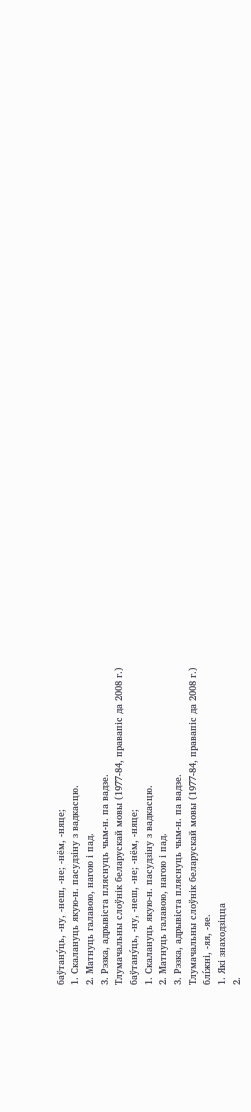баўтану́ць, ‑ну, ‑неш, ‑не; ‑нём, ‑няце;
1. Скалануць якую‑н. пасудзіну з вадкасцю.
2. Матнуць галавою, нагою і пад.
3. Рэзка, адрывіста пляснуць чым‑н. па вадзе.
Тлумачальны слоўнік беларускай мовы (1977-84, правапіс да 2008 г.)
баўтану́ць, ‑ну, ‑неш, ‑не; ‑нём, ‑няце;
1. Скалануць якую‑н. пасудзіну з вадкасцю.
2. Матнуць галавою, нагою і пад.
3. Рэзка, адрывіста пляснуць чым‑н. па вадзе.
Тлумачальны слоўнік беларускай мовы (1977-84, правапіс да 2008 г.)
блі́жні, ‑яя, ‑яе.
1. Які знаходзіцца
2.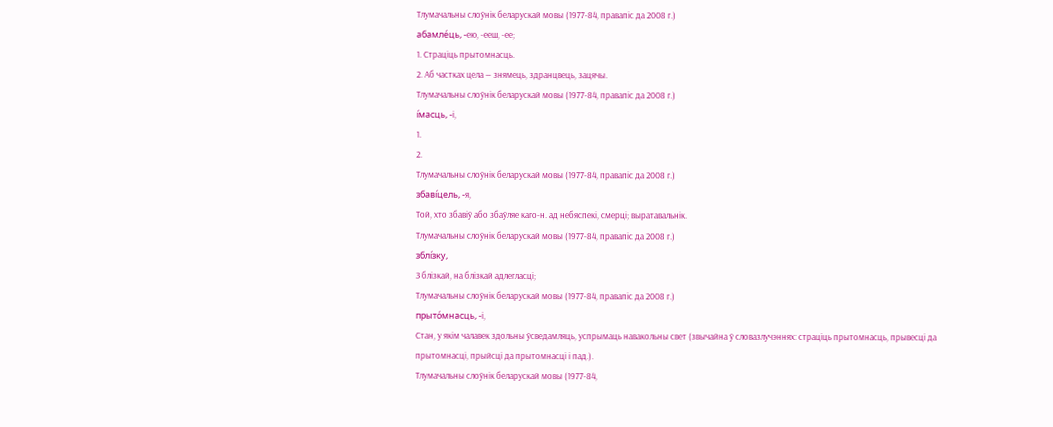Тлумачальны слоўнік беларускай мовы (1977-84, правапіс да 2008 г.)
абамле́ць, ‑ею, ‑ееш, ‑ее;
1. Страціць прытомнасць.
2. Аб частках цела — знямець, здранцвець, зацячы.
Тлумачальны слоўнік беларускай мовы (1977-84, правапіс да 2008 г.)
і́масць, ‑і,
1.
2.
Тлумачальны слоўнік беларускай мовы (1977-84, правапіс да 2008 г.)
збаві́цель, ‑я,
Той, хто збавіў або збаўляе каго‑н. ад небяспекі, смерці; выратавальнік.
Тлумачальны слоўнік беларускай мовы (1977-84, правапіс да 2008 г.)
зблі́зку,
З блізкай, на блізкай адлегласці;
Тлумачальны слоўнік беларускай мовы (1977-84, правапіс да 2008 г.)
прыто́мнасць, ‑і,
Стан, у якім чалавек здольны ўсведамляць, успрымаць навакольны свет (звычайна ў словазлучэннях: страціць прытомнасць, прывесці да прытомнасці, прыйсці да прытомнасці і пад.).
Тлумачальны слоўнік беларускай мовы (1977-84,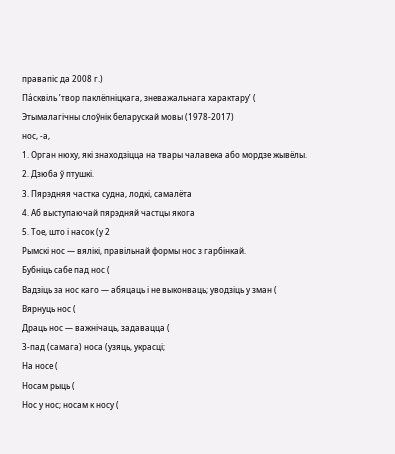правапіс да 2008 г.)
Па́сквіль ’твор паклёпніцкага, зневажальнага характару’ (
Этымалагічны слоўнік беларускай мовы (1978-2017)
нос, -а,
1. Орган нюху, які знаходзіцца на твары чалавека або мордзе жывёлы.
2. Дзюба ў птушкі.
3. Пярэдняя частка судна, лодкі, самалёта
4. Аб выступаючай пярэдняй частцы якога
5. Тое, што і насок (у 2
Рымскі нос — вялікі, правільнай формы нос з гарбінкай.
Бубніць сабе пад нос (
Вадзіць за нос каго — абяцаць і не выконваць; уводзіць у зман (
Вярнуць нос (
Драць нос — важнічаць, задавацца (
З-пад (самага) носа (узяць, украсці;
На носе (
Носам рыць (
Нос у нос; носам к носу (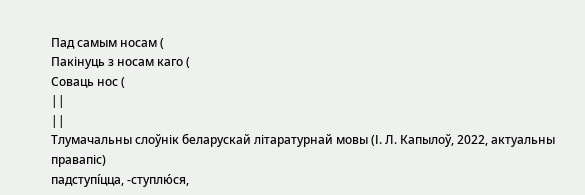Пад самым носам (
Пакінуць з носам каго (
Соваць нос (
||
||
Тлумачальны слоўнік беларускай літаратурнай мовы (І. Л. Капылоў, 2022, актуальны правапіс)
падступі́цца, ‑ступлю́ся,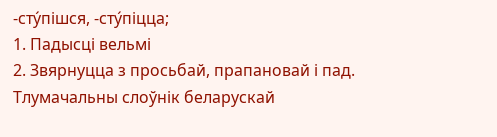‑сту́пішся, ‑сту́піцца;
1. Падысці вельмі
2. Звярнуцца з просьбай, прапановай і пад.
Тлумачальны слоўнік беларускай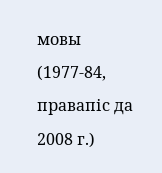мовы (1977-84, правапіс да 2008 г.)